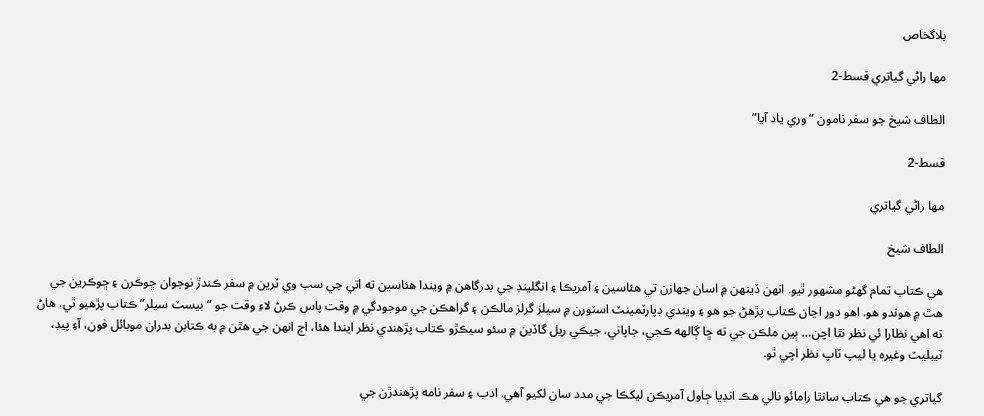بلاگخاص

مها راڻي گياتري قسط-2

الطاف شيخ جو سفر نامون “وري ياد آيا”

قسط-2

مها راڻي گياتري

الطاف شيخ

هي ڪتاب تمام گهڻو مشهور ٿيو. انهن ڏينهن ۾ اسان جهازن تي هئاسين ۽ آمريڪا ۽ انگلينڊ جي بدرگاهن ۾ ويندا هئاسين ته اتي جي سب وي ٽرين ۾ سفر ڪندڙ نوجوان ڇوڪرن ۽ ڇوڪرين جي هٿ ۾ هوندو هو. اهو دور اڃان ڪتاب پڙهڻ جو هو ۽ ويندي ڊپارٽمينٽ اسٽورن ۾ سيلز گرلز مالڪن ۽ گراهڪن جي موجودگي ۾ وقت پاس ڪرڻ لاءِ وقت جو “بيسٽ سيلر” ڪتاب پڙهيو ٿي. هاڻ ته اهي نظارا ئي نظر نٿا اچن… ٻين ملڪن جي ته ڇا ڳالهه ڪجي، جاپاني، جيڪي ريل گاڏين ۾ سئو سيڪڙو ڪتاب پڙهندي نظر ايندا هئا، اڄ انهن جي هٿن ۾ به ڪتابن بدران موبائل فون، آءِ پيڊ، ٽيبليٽ وغيره يا ليپ ٽاپ نظر اچي ٿو.

گياتري جو هي ڪتاب سانٿا رامائو نالي هڪ انڊيا ڄاول آمريڪن ليکڪا جي مدد سان لکيو آهي. ادب ۽ سفر نامه پڙهندڙن جي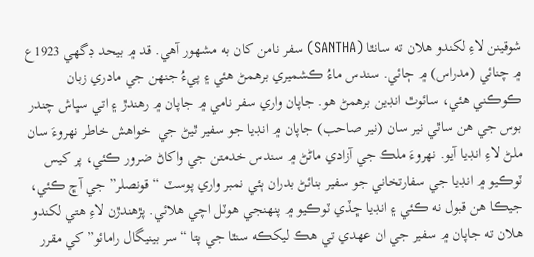شوقينن لاءِ لکندو هلان ته سانٿا (SANTHA) سفر نامن کان به مشهور آهي. قد ۾ بيحد ڊگهي 1923ع ۾ چنائي (مدراس) ۾ ڄائي. سندس ماءُ ڪشميري برهمڻ هئي ۽ پيءُ جنهن جي مادري زبان ڪوڪني هئي، سائوٿ انڊين برهمڻ هو. جاپان واري سفر نامي ۾ جاپان ۾ رهندڙ ۽ اتي سڀاش چندر بوس جي هن ساٿي نير سان (نير صاحب) جاپان ۾ انڊيا جو سفير ٿيڻ جي  خواهش خاطر نهروءَ سان ملڻ لاءِ انڊيا آيو. نهروءَ ملڪ جي آزادي ماڻڻ ۾ سندس خدمتن جي واکاڻ ضرور ڪئي، پر کيس ٽوڪيو ۾ انڊيا جي سفارتخاني جو سفير بنائڻ بدران ٻئي نمبر واري پوسٽ “قونصلر” جي آڇ ڪئي، جيڪا هن قبول نه ڪئي ۽ انڊيا ڇڏي ٽوڪيو ۾ پنهنجي هوٽل اچي هلائي. پڙهندڙن لاءِ هتي لکندو هلان ته جاپان ۾ سفير جي ان عهدي تي هڪ ليکڪه سنٿا جي پتا “سر بينيگال رامائو” کي مقرر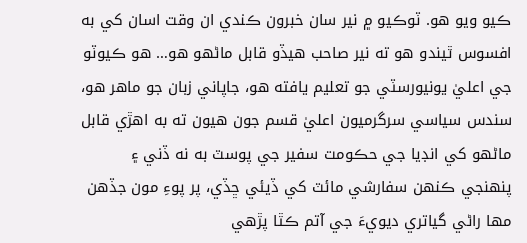ڪيو ويو هو. ٽوڪيو ۾ نير سان خبرون ڪندي ان وقت اسان کي به افسوس ٿيندو هو ته نير صاحب هيڏو قابل ماڻهو هو… هو ڪيوٽو جي اعليٰ يونيورسٽي جو تعليم يافته هو، جاپاني زبان جو ماهر هو، سندس سياسي سرگرميون اعليٰ قسم جون هيون ته به اهڙي قابل ماڻهو کي انڊيا جي حڪومت سفير جي پوسٽ به نه ڏني ۽ پنهنجي ڪنهن سفارشي مائٽ کي ڏيئي ڇڏي، پر پوءِ مون جڏهن مها راڻي گياتري ديويءَ جي آتم ڪٿا پڙهي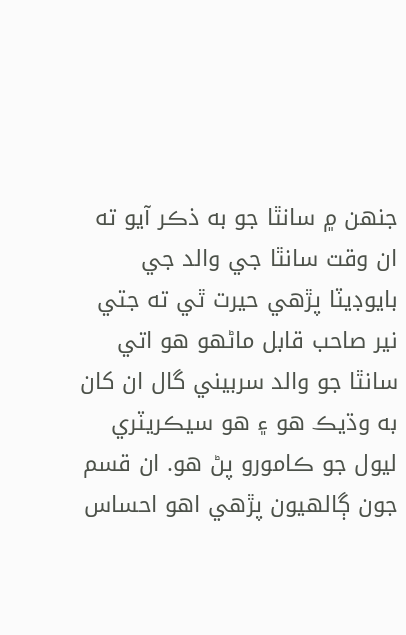جنهن ۾ سانٿا جو به ذڪر آيو ته ان وقت سانٿا جي والد جي بايوڊيٽا پڙهي حيرت ٿي ته جتي نير صاحب قابل ماڻهو هو اتي سانٿا جو والد سربيني گال ان کان به وڌيڪ هو ۽ هو سيڪريٽري ليول جو ڪامورو پڻ هو. ان قسم جون ڳالهيون پڙهي اهو احساس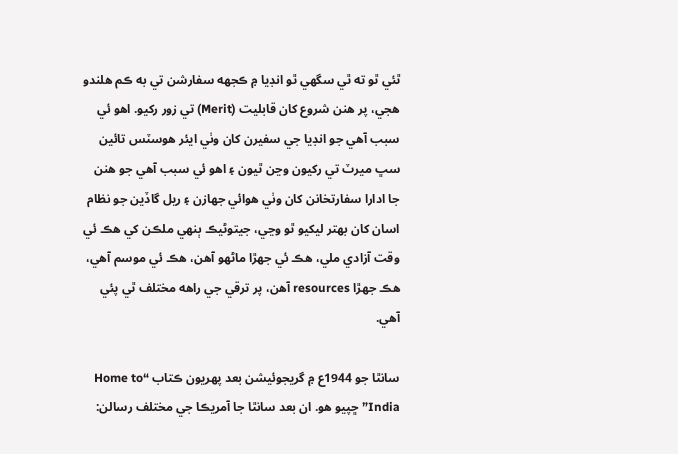ٿئي ٿو ته ٿي سگهي ٿو انڊيا ۾ ڪجهه سفارشن تي به ڪم هلندو هجي، پر هنن شروع کان قابليت (Merit) تي زور رکيو. اهو ئي سبب آهي جو انڊيا جي سفيرن کان وٺي ايئر هوسٽس تائين سڀ ميرٽ تي رکيون وڃن ٿيون ۽ اهو ئي سبب آهي جو هنن جا ادارا سفارتخانن کان وٺي هوائي جهازن ۽ ريل گاڏين جو نظام اسان کان بهتر ليکيو ٿو وڃي، جيتوڻيڪ ٻنهي ملڪن کي هڪ ئي وقت آزادي ملي، هڪ ئي جهڙا ماڻهو آهن، هڪ ئي موسم آهي، هڪ جهڙا resources آهن، پر ترقي جي راهه مختلف ٿي پئي آهي.

سانٿا جو 1944ع ۾ گريجوئيشن بعد پهريون ڪتاب “Home to India” ڇپيو هو. ان بعد سانٿا جا آمريڪا جي مختلف رسالن: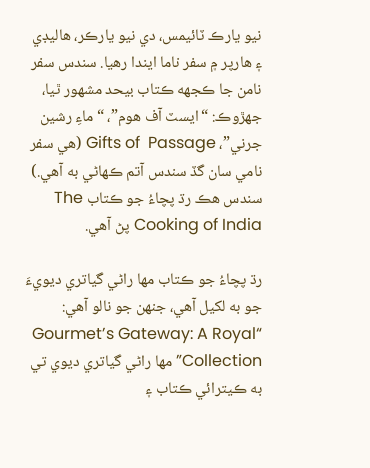نيو يارڪ ٽائيمس، دي نيو يارڪر، هاليڊي ۽ هارپر ۾ سفر ناما ايندا رهيا. سندس سفر نامن جا ڪجهه ڪتاب بيحد مشهور ٿيا، جهڙوڪ: “ايسٽ آف هوم”، “ماءِ رشين جرني”، Gifts of  Passage (هي سفر نامي سان گڏ سندس آتم ڪهاڻي به آهي.) سندس هڪ رڌ پچاءُ جو ڪتاب The Cooking of India پڻ آهي.

رڌ پچاءُ جو ڪتاب مها راڻي گياتري ديويءَ جو به لکيل آهي، جنهن جو نالو آهي: “Gourmet’s Gateway: A Royal Collection” مها راڻي گياتري ديوي تي به ڪيترائي ڪتاب ۽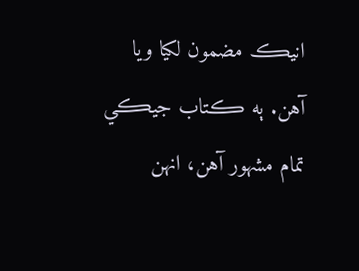انيڪ مضمون لکيا ويا آهن. ٻه ڪتاب جيڪي تمام مشهور آهن، انهن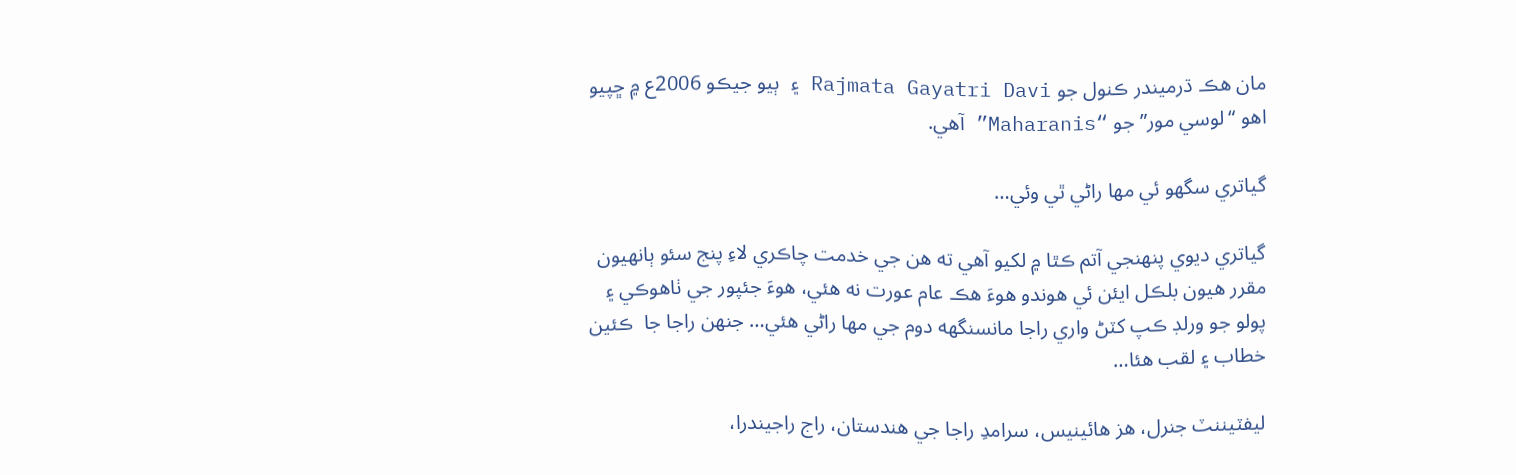مان هڪ ڌرميندر ڪنول جو Rajmata Gayatri Davi ۽ ٻيو جيڪو 2006ع ۾ ڇپيو اهو “لوسي مور” جو “Maharanis” آهي.

گياتري سگهو ئي مها راڻي ٿي وئي…

گياتري ديوي پنهنجي آتم ڪٿا ۾ لکيو آهي ته هن جي خدمت چاڪري لاءِ پنج سئو ٻانهيون مقرر هيون بلڪل ايئن ئي هوندو هوءَ هڪ عام عورت نه هئي، هوءَ جئپور جي ٺاهوڪي ۽ پولو جو ورلڊ ڪپ کٽڻ واري راجا مانسنگهه دوم جي مها راڻي هئي… جنهن راجا جا  ڪئين خطاب ۽ لقب هئا…

ليفٽيننٽ جنرل، هز هائينيس، سرامدِ راجا جي هندستان، راج راجيندرا،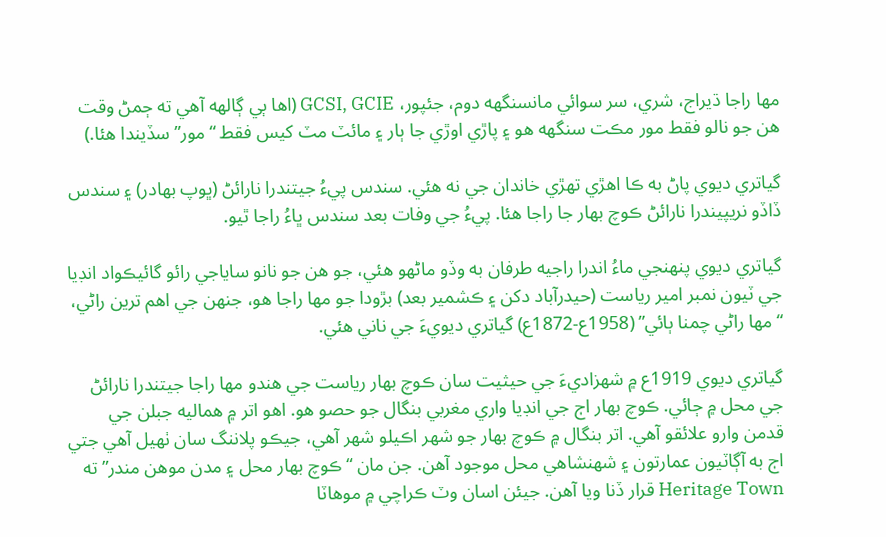مها راجا ڌيراج، شري، سر سوائي مانسنگهه دوم، جئپور، GCSI, GCIE (اها ٻي ڳالهه آهي ته ڄمڻ وقت هن جو نالو فقط مور مڪت سنگهه هو ۽ پاڙي اوڙي جا ٻار ۽ مائٽ مٽ کيس فقط “مور” سڏيندا هئا.)

گياتري ديوي پاڻ به ڪا اهڙي تهڙي خاندان جي نه هئي. سندس پيءُ جيتندرا نارائڻ (ڀوپ بهادر) ۽ سندس ڏاڏو نريپيندرا نارائڻ ڪوچ بهار جا راجا هئا. پيءُ جي وفات بعد سندس ڀاءُ راجا ٿيو.

گياتري ديوي پنهنجي ماءُ اندرا راجيه طرفان به وڏو ماڻهو هئي، جو هن جو نانو ساياجي رائو گائيڪواد انڊيا جي ٽيون نمبر امير رياست (حيدرآباد دکن ۽ ڪشمير بعد) بڙودا جو مها راجا هو، جنهن جي اهم ترين راڻي، “مها راڻي چمنا ٻائي” (1958ع-1872ع) گياتري ديويءَ جي ناني هئي.

گياتري ديوي 1919ع ۾ شهزاديءَ جي حيثيت سان ڪوچ بهار رياست جي هندو مها راجا جيتندرا نارائڻ جي محل ۾ ڄائي. ڪوچ بهار اڄ جي انڊيا واري مغربي بنگال جو حصو هو. اهو اتر ۾ هماليه جبلن جي قدمن وارو علائقو آهي. اتر بنگال ۾ ڪوچ بهار جو شهر اڪيلو شهر آهي، جيڪو پلاننگ سان ٺهيل آهي جتي اڄ به آڳاٽيون عمارتون ۽ شهنشاهي محل موجود آهن. جن مان “ڪوچ بهار محل ۽ مدن موهن مندر” ته Heritage Town قرار ڏنا ويا آهن. جيئن اسان وٽ ڪراچي ۾ موهاٽا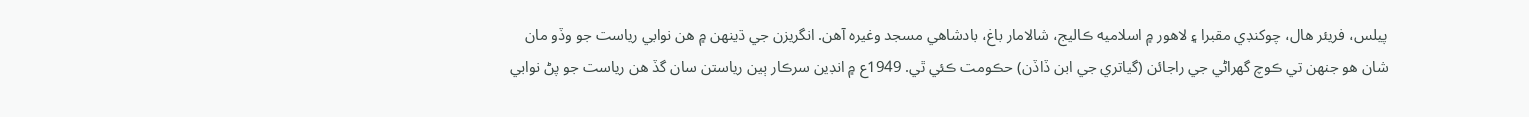پيلس، فريئر هال، چوکنڊي مقبرا ۽ لاهور ۾ اسلاميه ڪاليج، شالامار باغ، بادشاهي مسجد وغيره آهن. انگريزن جي ڌينهن ۾ هن نوابي رياست جو وڏو مان شان هو جنهن تي ڪوچ گهراڻي جي راجائن (گياتري جي ابن ڏاڏن) حڪومت ڪئي ٿي. 1949ع ۾ انڊين سرڪار ٻين رياستن سان گڏ هن رياست جو پڻ نوابي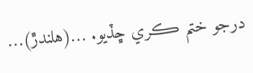درجو ختم ڪري ڇڏيو. …(هلندڙ)…